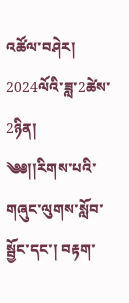འཚོལ་བཤེར།
2024ལོའི་ཟླ་2ཚེས་2ཉིན།
༄༅།།རིགས་པའི་གཞུང་ལུགས་སློབ་སྦྱོང་དང་། བརྟག་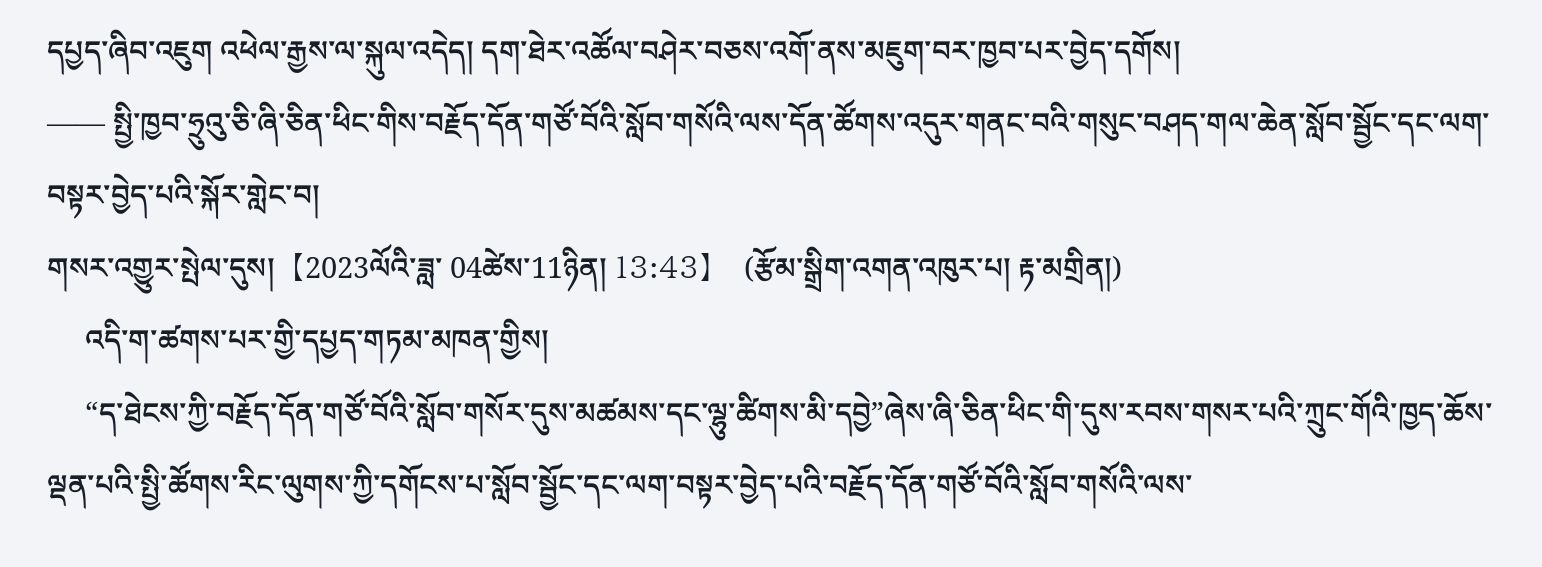དཔྱད་ཞིབ་འཇུག འཕེལ་རྒྱས་ལ་སྐུལ་འདེད། དག་ཐེར་འཚོལ་བཤེར་བཅས་འགོ་ནས་མཇུག་བར་ཁྱབ་པར་བྱེད་དགོས།
—— སྤྱི་ཁྱབ་ཧྲུའུ་ཅི་ཞི་ཅིན་ཕིང་གིས་བརྗོད་དོན་གཙོ་བོའི་སློབ་གསོའི་ལས་དོན་ཚོགས་འདུར་གནང་བའི་གསུང་བཤད་གལ་ཆེན་སློབ་སྦྱོང་དང་ལག་བསྟར་བྱེད་པའི་སྐོར་གླེང་བ།
གསར་འགྱུར་སྤེལ་དུས།  【2023ལོའི་ཟླ་ 04ཚེས་11ཉིན། 13:43】   (རྩོམ་སྒྲིག་འགན་འཁུར་པ། རྟ་མགྲིན།)
     འདི་ག་ཚགས་པར་གྱི་དཔྱད་གཏམ་མཁན་གྱིས།
     “ད་ཐེངས་ཀྱི་བརྗོད་དོན་གཙོ་བོའི་སློབ་གསོར་དུས་མཚམས་དང་ལྷུ་ཚིགས་མི་དབྱེ”ཞེས་ཞི་ཅིན་ཕིང་གི་དུས་རབས་གསར་པའི་ཀྲུང་གོའི་ཁྱད་ཆོས་ལྡན་པའི་སྤྱི་ཚོགས་རིང་ལུགས་ཀྱི་དགོངས་པ་སློབ་སྦྱོང་དང་ལག་བསྟར་བྱེད་པའི་བརྗོད་དོན་གཙོ་བོའི་སློབ་གསོའི་ལས་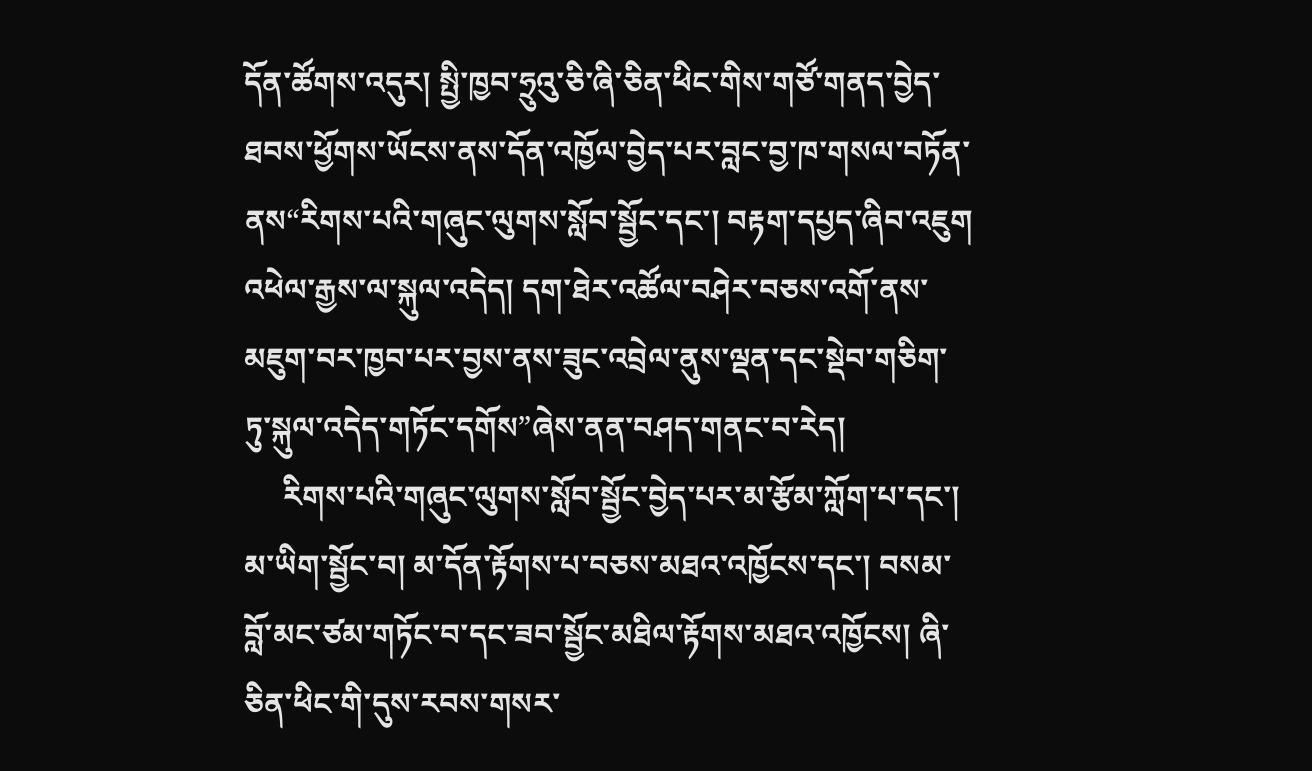དོན་ཚོགས་འདུར། སྤྱི་ཁྱབ་ཧྲུའུ་ཅི་ཞི་ཅིན་ཕིང་གིས་གཙོ་གནད་བྱེད་ཐབས་ཕྱོགས་ཡོངས་ནས་དོན་འཁྱོལ་བྱེད་པར་བླང་བྱ་ཁ་གསལ་བཏོན་ནས“རིགས་པའི་གཞུང་ལུགས་སློབ་སྦྱོང་དང་། བརྟག་དཔྱད་ཞིབ་འཇུག འཕེལ་རྒྱས་ལ་སྐུལ་འདེད། དག་ཐེར་འཚོལ་བཤེར་བཅས་འགོ་ནས་མཇུག་བར་ཁྱབ་པར་བྱས་ནས་ཟུང་འབྲེལ་ནུས་ལྡན་དང་སྡེབ་གཅིག་ཏུ་སྐུལ་འདེད་གཏོང་དགོས”ཞེས་ནན་བཤད་གནང་བ་རེད།
     རིགས་པའི་གཞུང་ལུགས་སློབ་སྦྱོང་བྱེད་པར་མ་རྩོམ་ཀློག་པ་དང་། མ་ཡིག་སྦྱོང་བ། མ་དོན་རྟོགས་པ་བཅས་མཐའ་འཁྱོངས་དང་། བསམ་བློ་མང་ཙམ་གཏོང་བ་དང་ཟབ་སྦྱོང་མཐིལ་རྟོགས་མཐའ་འཁྱོངས། ཞི་ཅིན་ཕིང་གི་དུས་རབས་གསར་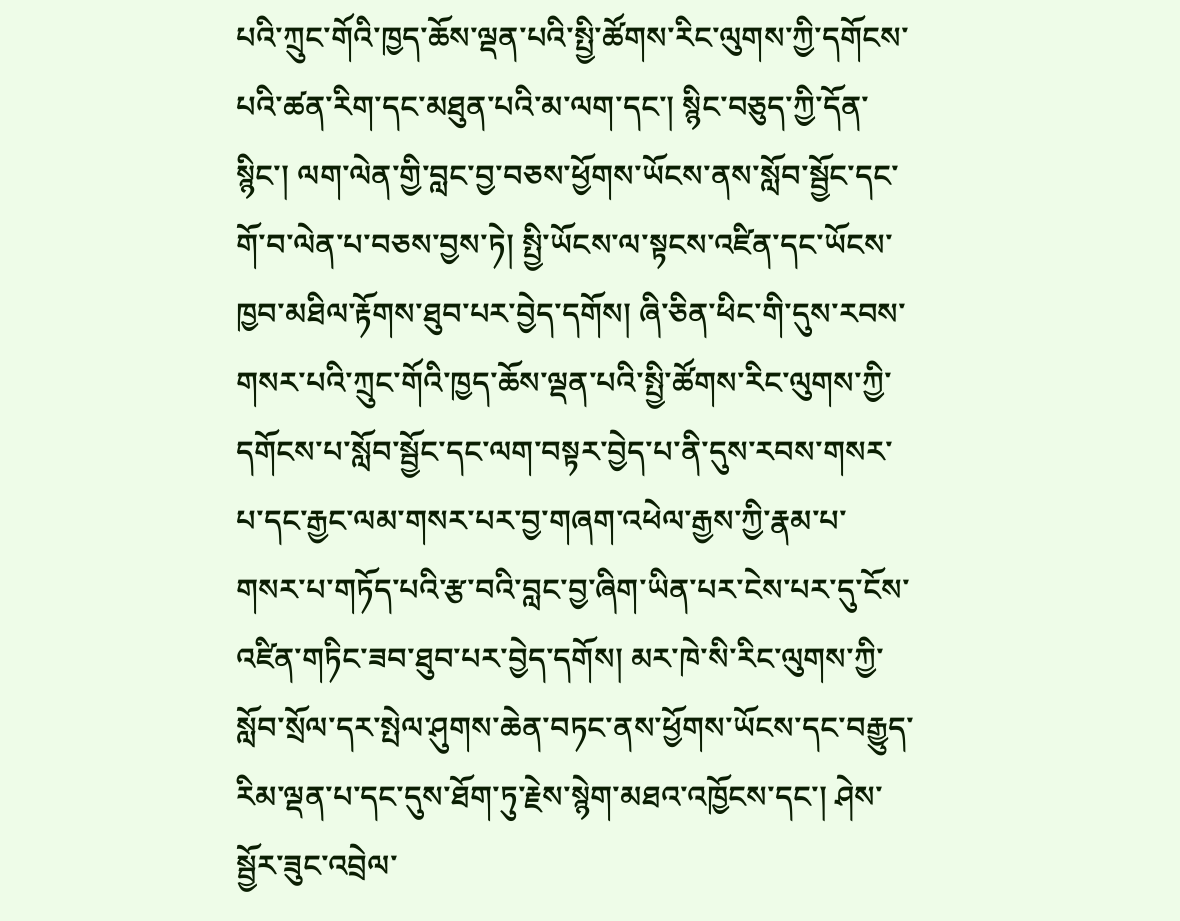པའི་ཀྲུང་གོའི་ཁྱད་ཆོས་ལྡན་པའི་སྤྱི་ཚོགས་རིང་ལུགས་ཀྱི་དགོངས་པའི་ཚན་རིག་དང་མཐུན་པའི་མ་ལག་དང་། སྙིང་བཅུད་ཀྱི་དོན་སྙིང་། ལག་ལེན་གྱི་བླང་བྱ་བཅས་ཕྱོགས་ཡོངས་ནས་སློབ་སྦྱོང་དང་གོ་བ་ལེན་པ་བཅས་བྱས་ཏེ། སྤྱི་ཡོངས་ལ་སྟངས་འཛིན་དང་ཡོངས་ཁྱབ་མཐིལ་རྟོགས་ཐུབ་པར་བྱེད་དགོས། ཞི་ཅིན་ཕིང་གི་དུས་རབས་གསར་པའི་ཀྲུང་གོའི་ཁྱད་ཆོས་ལྡན་པའི་སྤྱི་ཚོགས་རིང་ལུགས་ཀྱི་དགོངས་པ་སློབ་སྦྱོང་དང་ལག་བསྟར་བྱེད་པ་ནི་དུས་རབས་གསར་པ་དང་རྒྱང་ལམ་གསར་པར་བྱ་གཞག་འཕེལ་རྒྱས་ཀྱི་རྣམ་པ་གསར་པ་གཏོད་པའི་རྩ་བའི་བླང་བྱ་ཞིག་ཡིན་པར་ངེས་པར་དུ་ངོས་འཛིན་གཏིང་ཟབ་ཐུབ་པར་བྱེད་དགོས། མར་ཁེ་སི་རིང་ལུགས་ཀྱི་སློབ་སྲོལ་དར་སྤེལ་ཤུགས་ཆེན་བཏང་ནས་ཕྱོགས་ཡོངས་དང་བརྒྱུད་རིམ་ལྡན་པ་དང་དུས་ཐོག་ཏུ་རྗེས་སྙེག་མཐའ་འཁྱོངས་དང་། ཤེས་སྦྱོར་ཟུང་འབྲེལ་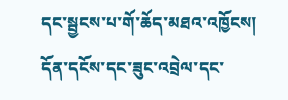དང་སྦྱངས་པ་གོ་ཆོད་མཐའ་འཁྱོངས། དོན་དངོས་དང་ཟུང་འབྲེལ་དང་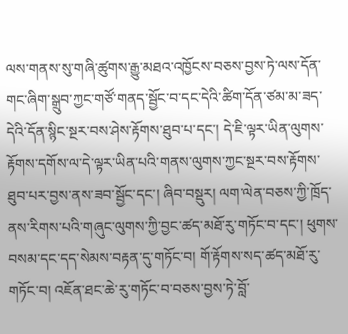ལས་གནས་སུ་གཞི་ཚུགས་རྒྱུ་མཐའ་འཁྱོངས་བཅས་བྱས་ཏེ་ལས་དོན་གང་ཞིག་སྒྲུབ་ཀྱང་གཙོ་གནད་སྦྱོང་བ་དང་དེའི་ཚིག་དོན་ཙམ་མ་ཟད་དེའི་དོན་སྙིང་སྔར་བས་ཤེས་རྟོགས་ཐུབ་པ་དང་། དེ་ཇི་ལྟར་ཡིན་ལུགས་རྟོགས་དགོས་ལ་དེ་ལྟར་ཡིན་པའི་གནས་ལུགས་ཀྱང་སྔར་བས་རྟོགས་ཐུབ་པར་བྱས་ནས་ཟབ་སྦྱོང་དང་། ཞིབ་བསྡུར། ལག་ལེན་བཅས་ཀྱི་ཁྲོད་ནས་རིགས་པའི་གཞུང་ལུགས་ཀྱི་བྱང་ཚད་མཐོ་རུ་གཏོང་བ་དང་། ཕུགས་བསམ་དང་དད་སེམས་བརྟན་དུ་གཏོང་བ། གོ་རྟོགས་སད་ཚད་མཐོ་རུ་གཏོང་བ། འཇོན་ཐང་ཆེ་རུ་གཏོང་བ་བཅས་བྱས་ཏེ་བློ་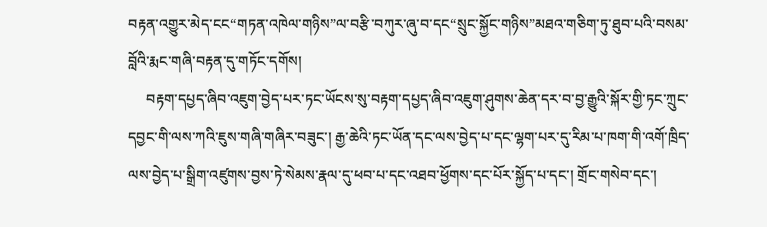བརྟན་འགྱུར་མེད་ངང“གཏན་འཁེལ་གཉིས”ལ་བརྩི་བཀུར་ཞུ་བ་དང“སྲུང་སྐྱོང་གཉིས”མཐའ་གཅིག་ཏུ་ཐུབ་པའི་བསམ་བློའི་རྨང་གཞི་བརྟན་དུ་གཏོང་དགོས།
     བརྟག་དཔྱད་ཞིབ་འཇུག་བྱེད་པར་ཏང་ཡོངས་སུ་བརྟག་དཔྱད་ཞིབ་འཇུག་ཤུགས་ཆེན་དར་བ་བྱ་རྒྱུའི་སྐོར་གྱི་ཏང་ཀྲུང་དབྱང་གི་ལས་ཀའི་ཇུས་གཞི་གཞིར་བཟུང་། རྒྱ་ཆེའི་ཏང་ཡོན་དང་ལས་བྱེད་པ་དང་ལྷག་པར་དུ་རིམ་པ་ཁག་གི་འགོ་ཁྲིད་ལས་བྱེད་པ་སྒྲིག་འཛུགས་བྱས་ཏེ་སེམས་རྣལ་དུ་ཕབ་པ་དང་འཐབ་ཕྱོགས་དང་པོར་སྐྱོད་པ་དང་། གྲོང་གསེབ་དང་།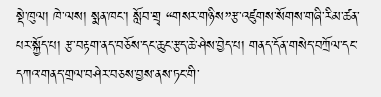སྡེ་ཁུལ། ཁེ་ལས། སྨན་ཁང་། སློབ་གྲྭ “གསར་གཉིས”རྩ་འཛུགས་སོགས་གཞི་རིམ་ཚན་པར་སྐྱོད་པ། རྩ་བརྟག་ནད་བཅོས་དང་ཆུང་རྩད་ཆེ་ཤེས་བྱེད་པ། གནད་དོན་གསེད་བཀྲོལ་དང་དཀའ་གནད་གྲལ་བཤེར་བཅས་བྱས་ནས་ཏང་གི་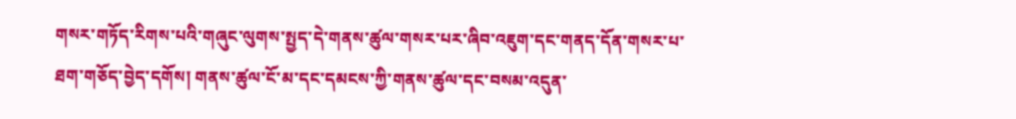གསར་གཏོད་རིགས་པའི་གཞུང་ལུགས་སྤྱད་དེ་གནས་ཚུལ་གསར་པར་ཞིབ་འཇུག་དང་གནད་དོན་གསར་པ་ཐག་གཅོད་བྱེད་དགོས། གནས་ཚུལ་ངོ་མ་དང་དམངས་ཀྱི་གནས་ཚུལ་དང་བསམ་འདུན་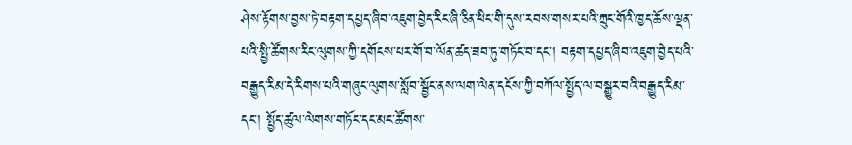ཤེས་རྟོགས་བྱས་ཏེ་བརྟག་དཔྱད་ཞིབ་འཇུག་བྱེད་རིང་ཞི་ཅིན་ཕིང་གི་དུས་རབས་གསར་པའི་ཀྲུང་གོའི་ཁྱད་ཆོས་ལྡན་པའི་སྤྱི་ཚོགས་རིང་ལུགས་ཀྱི་དགོངས་པར་གོ་བ་ལོན་ཚད་ཟབ་ཏུ་གཏོང་བ་དང་། བརྟག་དཔྱད་ཞིབ་འཇུག་བྱེད་པའི་བརྒྱུད་རིམ་དེ་རིགས་པའི་གཞུང་ལུགས་སློབ་སྦྱོང་ནས་ལག་ལེན་དངོས་ཀྱི་བཀོལ་སྤྱོད་ལ་བསྒྱུར་བའི་བརྒྱུད་རིམ་དང་། སྤྱོད་ཚུལ་ལེགས་གཏོང་དང་མང་ཚོགས་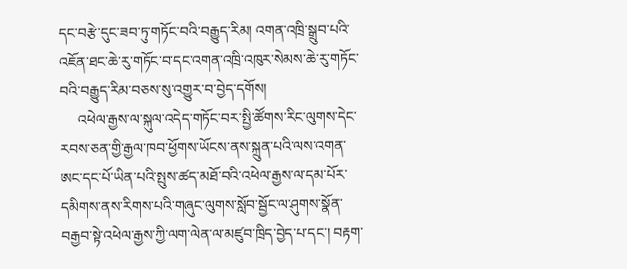དང་བརྩེ་དུང་ཟབ་ཏུ་གཏོང་བའི་བརྒྱུད་རིམ། འགན་འཁྲི་སྒྲུབ་པའི་འཇོན་ཐང་ཆེ་རུ་གཏོང་བ་དང་འགན་འཁྲི་འཁུར་སེམས་ཆེ་རུ་གཏོང་བའི་བརྒྱུད་རིམ་བཅས་སུ་འགྱུར་བ་བྱེད་དགོས།
     འཕེལ་རྒྱས་ལ་སྐུལ་འདེད་གཏོང་བར་སྤྱི་ཚོགས་རིང་ལུགས་དེང་རབས་ཅན་གྱི་རྒྱལ་ཁབ་ཕྱོགས་ཡོངས་ནས་སྐྲུན་པའི་ལས་འགན་ཨང་དང་པོ་ཡིན་པའི་སྤུས་ཚད་མཐོ་བའི་འཕེལ་རྒྱས་ལ་དམ་པོར་དམིགས་ནས་རིགས་པའི་གཞུང་ལུགས་སློབ་སྦྱོང་ལ་ཤུགས་སྣོན་བརྒྱབ་སྟེ་འཕེལ་རྒྱས་ཀྱི་ལག་ལེན་ལ་མཛུབ་ཁྲིད་བྱེད་པ་དང་། བརྟག་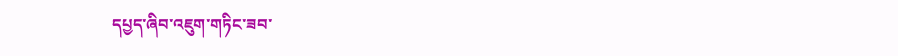དཔྱད་ཞིབ་འཇུག་གཏིང་ཟབ་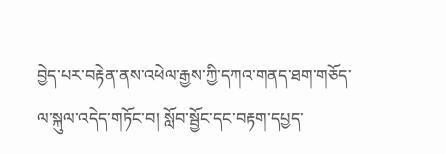བྱེད་པར་བརྟེན་ནས་འཕེལ་རྒྱས་ཀྱི་དཀའ་གནད་ཐག་གཅོད་ལ་སྐུལ་འདེད་གཏོང་བ། སློབ་སྦྱོང་དང་བརྟག་དཔྱད་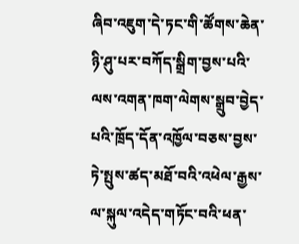ཞིབ་འཇུག་དེ་ཏང་གི་ཚོགས་ཆེན་ཉི་ཤུ་པར་བཀོད་སྒྲིག་བྱས་པའི་ལས་འགན་ཁག་ལེགས་སྒྲུབ་བྱེད་པའི་ཁྲོད་དོན་འཁྱོལ་བཅས་བྱས་ཏེ་སྤུས་ཚད་མཐོ་བའི་འཕེལ་རྒྱས་ལ་སྐུལ་འདེད་གཏོང་བའི་ཕན་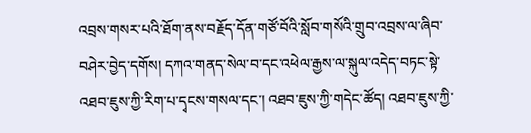འབྲས་གསར་པའི་ཐོག་ནས་བརྗོད་དོན་གཙོ་བོའི་སློབ་གསོའི་གྲུབ་འབྲས་ལ་ཞིབ་བཤེར་བྱེད་དགོས། དཀའ་གནད་སེལ་བ་དང་འཕེལ་རྒྱས་ལ་སྐུལ་འདེད་བཏང་སྟེ་འཐབ་ཇུས་ཀྱི་རིག་པ་དྭངས་གསལ་དང་། འཐབ་ཇུས་ཀྱི་གདེང་ཚོད། འཐབ་ཇུས་ཀྱི་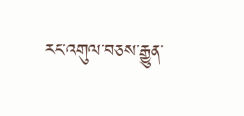རང་འགུལ་བཅས་རྒྱུན་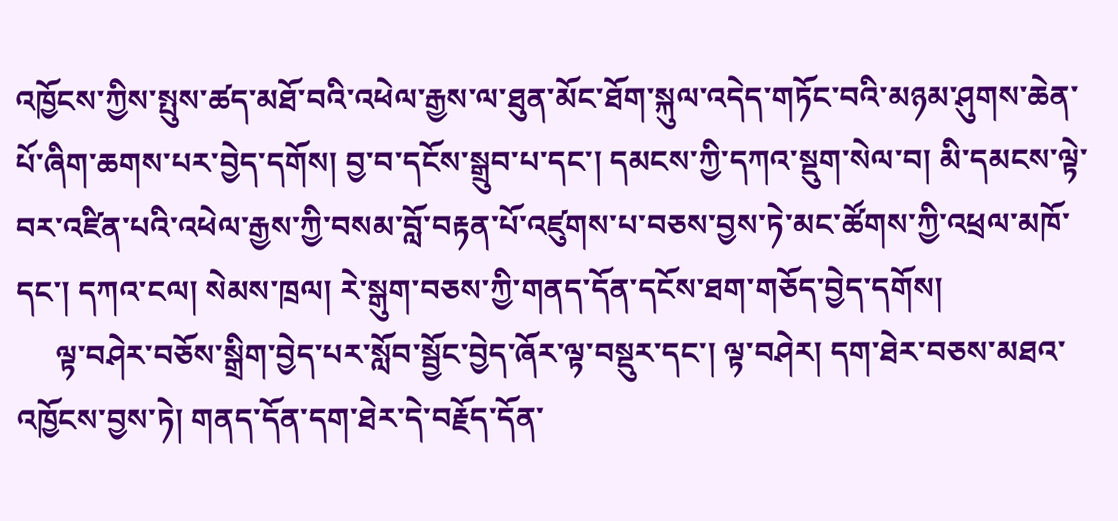འཁྱོངས་ཀྱིས་སྤུས་ཚད་མཐོ་བའི་འཕེལ་རྒྱས་ལ་ཐུན་མོང་ཐོག་སྐུལ་འདེད་གཏོང་བའི་མཉམ་ཤུགས་ཆེན་པོ་ཞིག་ཆགས་པར་བྱེད་དགོས། བྱ་བ་དངོས་སྒྲུབ་པ་དང་། དམངས་ཀྱི་དཀའ་སྡུག་སེལ་བ། མི་དམངས་ལྟེ་བར་འཛིན་པའི་འཕེལ་རྒྱས་ཀྱི་བསམ་བློ་བརྟན་པོ་འཛུགས་པ་བཅས་བྱས་ཏེ་མང་ཚོགས་ཀྱི་འཕྲལ་མཁོ་དང་། དཀའ་ངལ། སེམས་ཁྲལ། རེ་སྒུག་བཅས་ཀྱི་གནད་དོན་དངོས་ཐག་གཅོད་བྱེད་དགོས།
     ལྟ་བཤེར་བཅོས་སྒྲིག་བྱེད་པར་སློབ་སྦྱོང་བྱེད་ཞོར་ལྟ་བསྡུར་དང་། ལྟ་བཤེར། དག་ཐེར་བཅས་མཐའ་འཁྱོངས་བྱས་ཏེ། གནད་དོན་དག་ཐེར་དེ་བརྗོད་དོན་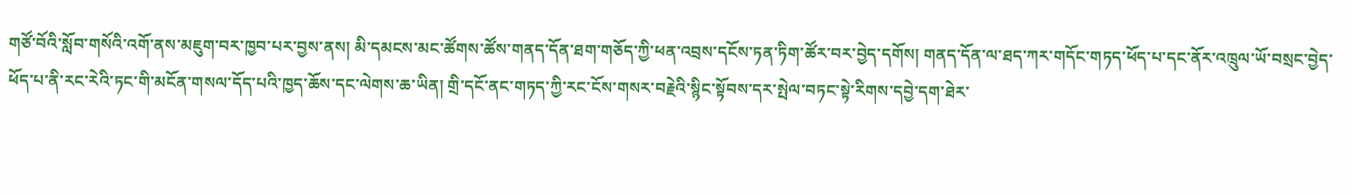གཙོ་བོའི་སློབ་གསོའི་འགོ་ནས་མཇུག་བར་ཁྱབ་པར་བྱས་ནས། མི་དམངས་མང་ཚོགས་ཚོས་གནད་དོན་ཐག་གཅོད་ཀྱི་ཕན་འབྲས་དངོས་ཏན་ཏིག་ཚོར་བར་བྱེད་དགོས། གནད་དོན་ལ་ཐད་ཀར་གདོང་གཏད་ཕོད་པ་དང་ནོར་འཁྲུལ་ཡོ་བསྲང་བྱེད་ཕོད་པ་ནི་རང་རེའི་ཏང་གི་མངོན་གསལ་དོད་པའི་ཁྱད་ཆོས་དང་ལེགས་ཆ་ཡིན། གྲི་དངོ་ནང་གཏད་ཀྱི་རང་ངོས་གསར་བརྗེའི་སྙིང་སྟོབས་དར་སྤེལ་བཏང་སྟེ་རིགས་དབྱེ་དག་ཐེར་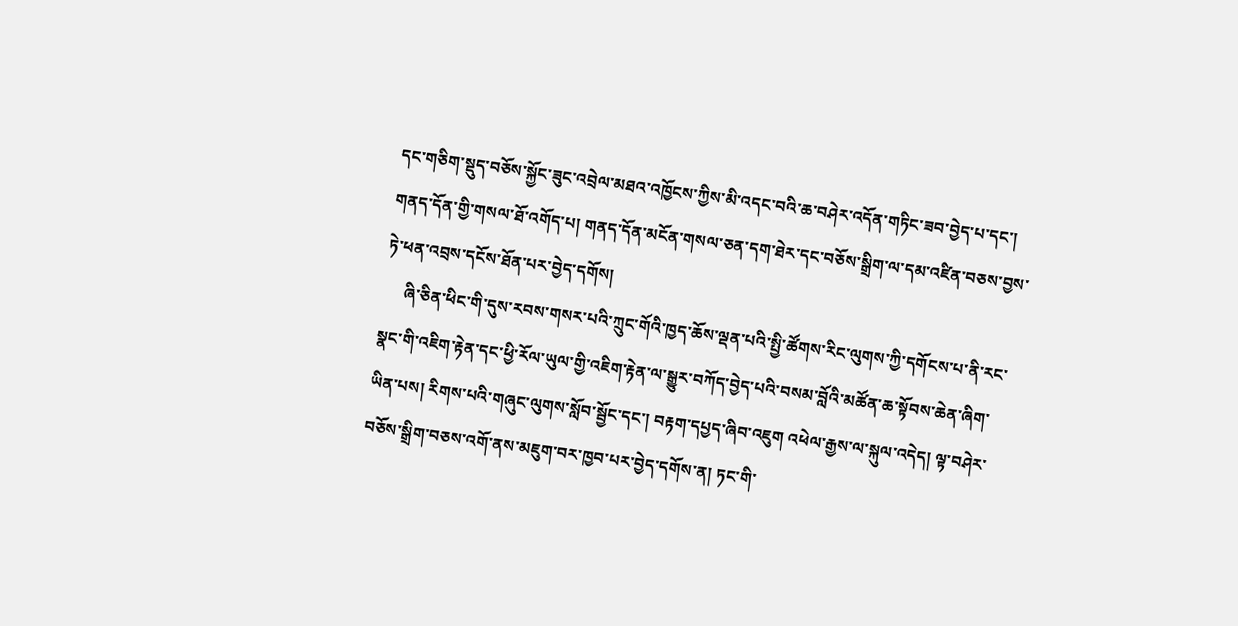དང་གཅིག་སྡུད་བཅོས་སྐྱོང་ཟུང་འབྲེལ་མཐའ་འཁྱོངས་ཀྱིས་མི་འདང་བའི་ཆ་བཤེར་འདོན་གཏིང་ཟབ་བྱེད་པ་དང་། གནད་དོན་གྱི་གསལ་ཐོ་འགོད་པ། གནད་དོན་མངོན་གསལ་ཅན་དག་ཐེར་དང་བཅོས་སྒྲིག་ལ་དམ་འཛིན་བཅས་བྱས་ཏེ་ཕན་འབྲས་དངོས་ཐོན་པར་བྱེད་དགོས།
     ཞི་ཅིན་ཕིང་གི་དུས་རབས་གསར་པའི་ཀྲུང་གོའི་ཁྱད་ཆོས་ལྡན་པའི་སྤྱི་ཚོགས་རིང་ལུགས་ཀྱི་དགོངས་པ་ནི་རང་སྣང་གི་འཇིག་རྟེན་དང་ཕྱི་རོལ་ཡུལ་གྱི་འཇིག་རྟེན་ལ་སྒྱུར་བཀོད་བྱེད་པའི་བསམ་བློའི་མཚོན་ཆ་སྟོབས་ཆེན་ཞིག་ཡིན་པས། རིགས་པའི་གཞུང་ལུགས་སློབ་སྦྱོང་དང་། བརྟག་དཔྱད་ཞིབ་འཇུག འཕེལ་རྒྱས་ལ་སྐུལ་འདེད། ལྟ་བཤེར་བཅོས་སྒྲིག་བཅས་འགོ་ནས་མཇུག་བར་ཁྱབ་པར་བྱེད་དགོས་ན། ཏང་གི་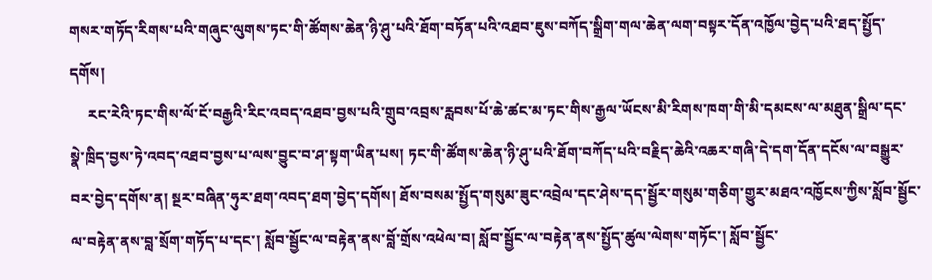གསར་གཏོད་རིགས་པའི་གཞུང་ལུགས་ཏང་གི་ཚོགས་ཆེན་ཉི་ཤུ་པའི་ཐོག་བཏོན་པའི་འཐབ་ཇུས་བཀོད་སྒྲིག་གལ་ཆེན་ལག་བསྟར་དོན་འཁྱོལ་བྱེད་པའི་ཐད་སྤྱོད་དགོས།
     རང་རེའི་ཏང་གིས་ལོ་ངོ་བརྒྱའི་རིང་འབད་འཐབ་བྱས་པའི་གྲུབ་འབྲས་རླབས་པོ་ཆེ་ཚང་མ་ཏང་གིས་རྒྱལ་ཡོངས་མི་རིགས་ཁག་གི་མི་དམངས་ལ་མཐུན་སྒྲིལ་དང་སྣེ་ཁྲིད་བྱས་ཏེ་འབད་འཐབ་བྱས་པ་ལས་བྱུང་བ་ཤ་སྟག་ཡིན་པས། ཏང་གི་ཚོགས་ཆེན་ཉི་ཤུ་པའི་ཐོག་བཀོད་པའི་བརྗིད་ཆེའི་འཆར་གཞི་དེ་དག་དོན་དངོས་ལ་བསྒྱུར་བར་བྱེད་དགོས་ན། སྔར་བཞིན་ཧུར་ཐག་འབད་ཐག་བྱེད་དགོས། ཐོས་བསམ་སྤྱོད་གསུམ་ཟུང་འབྲེལ་དང་ཤེས་དད་སྦྱོར་གསུམ་གཅིག་གྱུར་མཐའ་འཁྱོངས་ཀྱིས་སློབ་སྦྱོང་ལ་བརྟེན་ནས་བླ་སྲོག་གཏོད་པ་དང་། སློབ་སྦྱོང་ལ་བརྟེན་ནས་བློ་གྲོས་འཕེལ་བ། སློབ་སྦྱོང་ལ་བརྟེན་ནས་སྤྱོད་ཚུལ་ལེགས་གཏོང་། སློབ་སྦྱོང་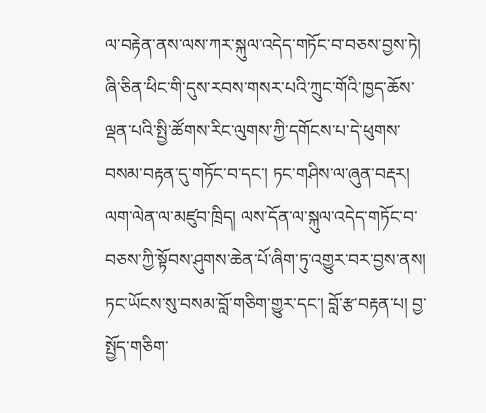ལ་བརྟེན་ནས་ལས་ཀར་སྐུལ་འདེད་གཏོང་བ་བཅས་བྱས་ཏེ། ཞི་ཅིན་ཕིང་གི་དུས་རབས་གསར་པའི་ཀྲུང་གོའི་ཁྱད་ཆོས་ལྡན་པའི་སྤྱི་ཚོགས་རིང་ལུགས་ཀྱི་དགོངས་པ་དེ་ཕུགས་བསམ་བརྟན་དུ་གཏོང་བ་དང་། ཏང་གཤིས་ལ་ཞུན་བརྡར། ལག་ལེན་ལ་མཛུབ་ཁྲིད། ལས་དོན་ལ་སྐུལ་འདེད་གཏོང་བ་བཅས་ཀྱི་སྟོབས་ཤུགས་ཆེན་པོ་ཞིག་ཏུ་འགྱུར་བར་བྱས་ནས། ཏང་ཡོངས་སུ་བསམ་བློ་གཅིག་གྱུར་དང་། བློ་རྩ་བརྟན་པ། བྱ་སྤྱོད་གཅིག་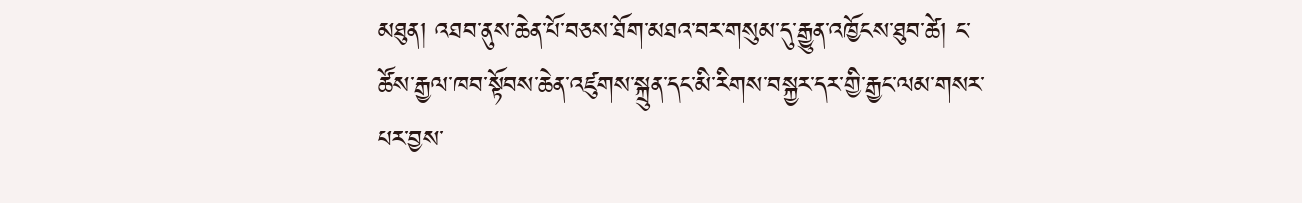མཐུན། འཐབ་ནུས་ཆེན་པོ་བཅས་ཐོག་མཐའ་བར་གསུམ་དུ་རྒྱུན་འཁྱོངས་ཐུབ་ཚེ། ང་ཚོས་རྒྱལ་ཁབ་སྟོབས་ཆེན་འཛུགས་སྐྲུན་དང་མི་རིགས་བསྐྱར་དར་གྱི་རྒྱང་ལམ་གསར་པར་བྱས་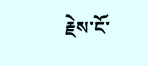རྗེས་ངོ་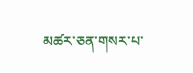མཚར་ཅན་གསར་པ་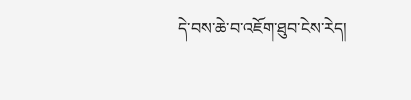དེ་བས་ཆེ་བ་འཇོག་ཐུབ་ངེས་རེད།